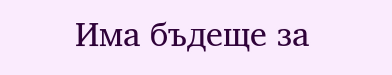Има бъдеще за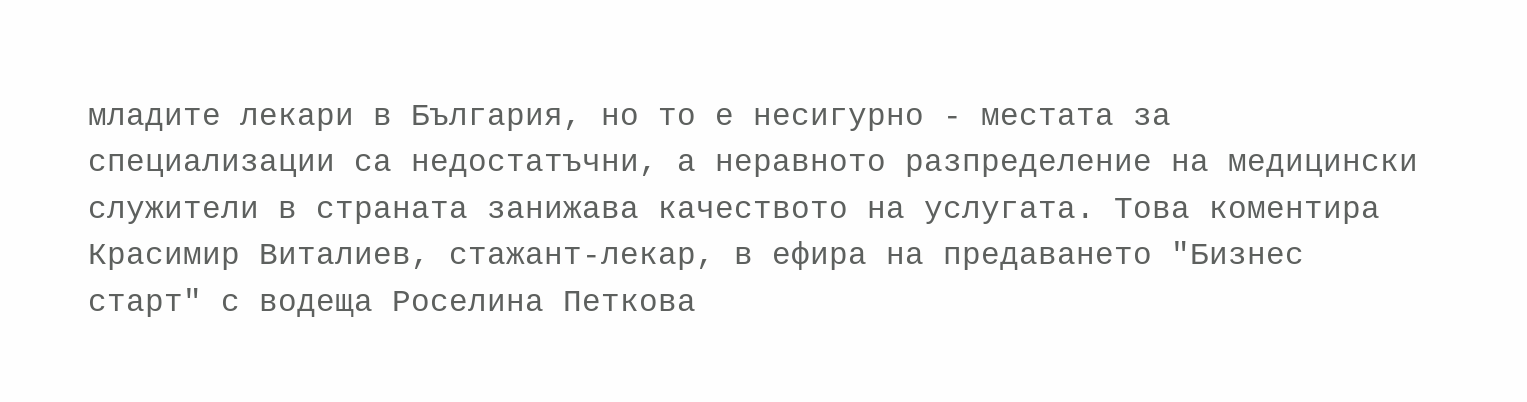младите лекари в България, но то е несигурно - местата за специализации са недостатъчни, а неравното разпределение на медицински служители в страната занижава качеството на услугата. Това коментира Красимир Виталиев, стажант-лекар, в ефира на предаването "Бизнес старт" с водеща Роселина Петкова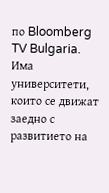по Bloomberg TV Bulgaria.
Има университети, които се движат заедно с развитието на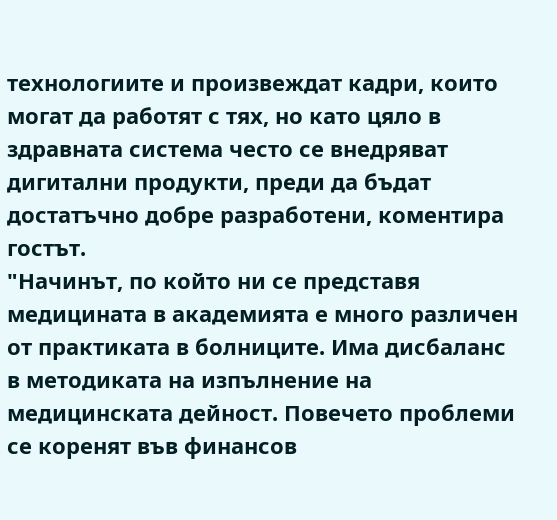технологиите и произвеждат кадри, които могат да работят с тях, но като цяло в здравната система често се внедряват дигитални продукти, преди да бъдат достатъчно добре разработени, коментира гостът.
"Начинът, по който ни се представя медицината в академията е много различен от практиката в болниците. Има дисбаланс в методиката на изпълнение на медицинската дейност. Повечето проблеми се коренят във финансов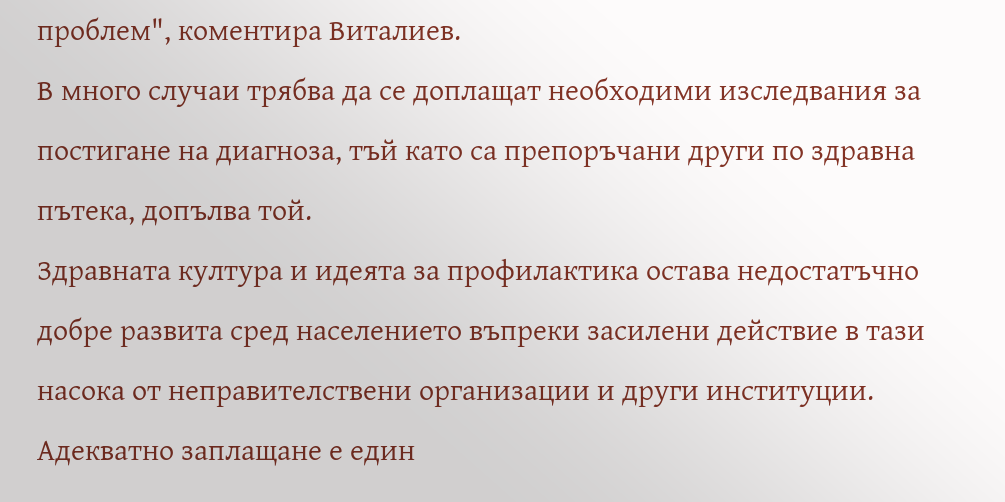проблем", коментира Виталиев.
В много случаи трябва да се доплащат необходими изследвания за постигане на диагноза, тъй като са препоръчани други по здравна пътека, допълва той.
Здравната култура и идеята за профилaктика остава недостатъчно добре развита сред населението въпреки засилени действие в тази насока от неправителствени организации и други институции.
Адекватно заплащане е един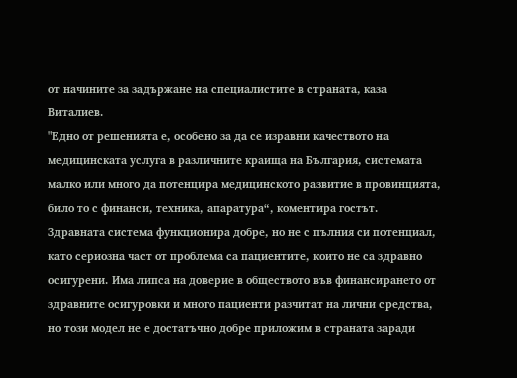от начините за задържане на специалистите в страната, каза Виталиев.
"Едно от решенията е, особено за да се изравни качеството на медицинската услуга в различните краища на България, системата малко или много да потенцира медицинското развитие в провинцията, било то с финанси, техника, апаратура“, коментира гостът.
Здравната система функционира добре, но не с пълния си потенциал, като сериозна част от проблема са пациентите, които не са здравно осигурени. Има липса на доверие в обществото във финансирането от здравните осигуровки и много пациенти разчитат на лични средства, но този модел не е достатъчно добре приложим в страната заради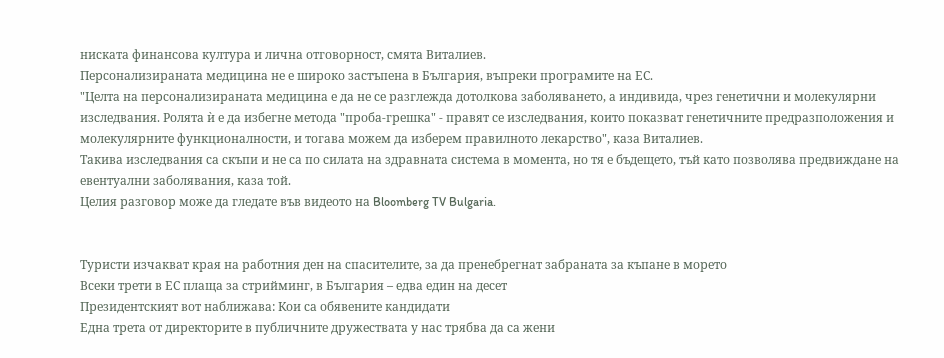ниската финансова култура и лична отговорност, смята Виталиев.
Персонализираната медицина не е широко застъпена в България, въпреки програмите на ЕС.
"Целта на персонализираната медицина е да не се разглежда дотолкова заболяването, а индивида, чрез генетични и молекулярни изследвания. Ролята ѝ е да избегне метода "проба-грешка" - правят се изследвания, които показват генетичните предразположения и молекулярните функционалности, и тогава можем да изберем правилното лекарство", каза Виталиев.
Такива изследвания са скъпи и не са по силата на здравната система в момента, но тя е бъдещето, тъй като позволява предвиждане на евентуални заболявания, каза той.
Целия разговор може да гледате във видеото на Bloomberg TV Bulgaria.


Туристи изчакват края на работния ден на спасителите, за да пренебрегнат забраната за къпане в морето
Всеки трети в ЕС плаща за стрийминг, в България – едва един на десет
Президентският вот наближава: Кои са обявените кандидати
Една трета от директорите в публичните дружествата у нас трябва да са жени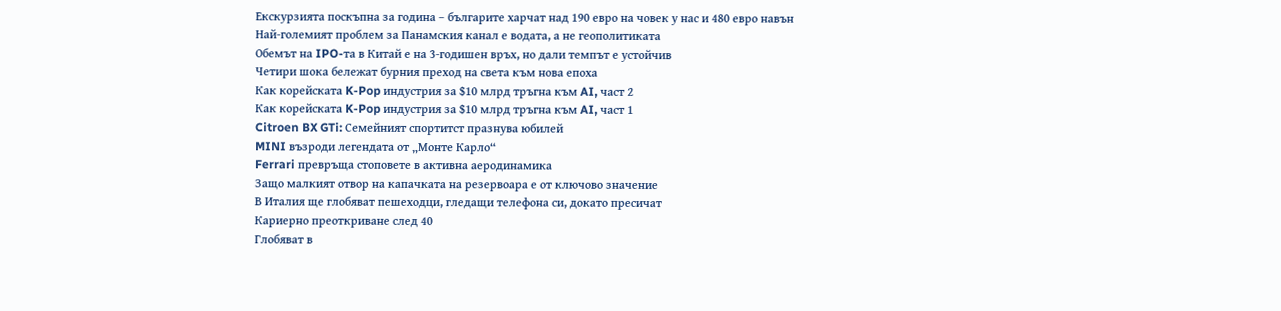Екскурзията поскъпна за година – българите харчат над 190 евро на човек у нас и 480 евро навън
Най-големият проблем за Панамския канал е водата, а не геополитиката
Обемът на IPO-та в Китай е на 3-годишен връх, но дали темпът е устойчив
Четири шока бележат бурния преход на света към нова епоха
Как корейската K-Pop индустрия за $10 млрд тръгна към AI, част 2
Как корейската K-Pop индустрия за $10 млрд тръгна към AI, част 1
Citroen BX GTi: Семейният спортитст празнува юбилей
MINI възроди легендата от „Монте Карло“
Ferrari превръща стоповетe в активна аеродинамика
Защо малкият отвор на капачката на резервоара е от ключово значение
В Италия ще глобяват пешеходци, гледащи телефона си, докато пресичат
Кариерно преоткриване след 40
Глобяват в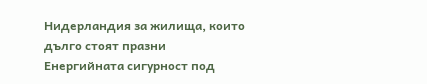Нидерландия за жилища, които дълго стоят празни
Енергийната сигурност под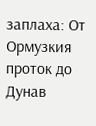заплаха: От Ормузкия проток до Дунав